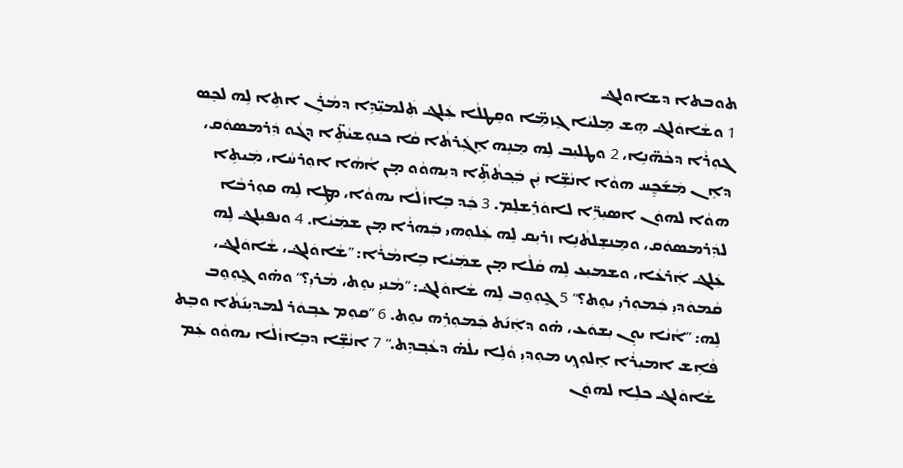ܬܘܒܬܐ ܕܫܐܘܠܔ
1 ܘܫܵܐܘܿܠܔ ܗܸܫ ܡܸܠܝܵܐ ܓܸܙܡܹ̈ܐ ܘܩܸܛܠܵܐ ܥܲܠܔ ܬܲܠܡܝܼ̈ܕܹܐ ܕܡܵܪܲܢ ܐܬܹܐ ܠܹܗ ܠܟܸܣ ܓܘܼܪܵܐ ܕܟܵܗ̈ܢܹܐ، 2 ܘܛܠܝܼܒ ܠܹܗ ܡܸܢܹܗ ܐܸܓܲܪܬܵܐ ܩܵܐ ܟܢܘܼܫܝܵܬܹ̈ܐ ܕܓܵܘ ܕܲܪܡܣܘܿܩ، ܕܐܸܢ ܡܲܫ݇ܟ̰ܸܚ ܗܘܵܐ ܐܢܵܫܹ̈ܐ ܝܲܢ ܒܲܟ݂ܬܵܬܹ̈ܐ ܕܝܼܗܘܵܘ ܡ̣ܢ ܐܵܗܵܐ ܐܘܼܪܚܵܐ، ܡܲܝܬܹܐ ܗܘܵܐ ܠܗܘܿܢ ܐܣܝܼܪܹ̈ܐ ܠܐܘܿܪܸܫܠܸܡ. 3 ܟܲܕ ܒܹܐܙܵܠܵܐ ܝܗܘܵܐ، ܡܛܹܐ ܠܹܗ ܩܘܼܪܒܵܐ ܠܕܲܪܡܣܘܿܩ، ܘܡܸܢܫܸܠܬܵܢܹܐ ܙܪܝܼܩ ܠܹܗ ܥܲܠܘܼܗܝ ܒܲܗܪܵܐ ܡ̣ܢ ܫܡܲܝܵܐ. 4 ܘܢܦܝܼܠܔ ܠܹܗ ܥܲܠܔ ܐܲܪܥܵܐ، ܘܫܡܝܼܥ ܠܹܗ ܩܵܠܵܐ ܡ̣ܢ ܫܡܲܝܵܐ ܒܹܐܡܵܪܵܐ: ”ܫܵܐܘܿܠܔ، ܫܵܐܘܿܠܔ، ܩܵܡܘܿܕܝܼ ܟܲܡܘܼܪܝܼ ܝܘܸܬ؟“ 5 ܓ̰ܘܼܘܸܒ ܠܹܗ ܫܵܐܘܿܠܔ: ”ܡܵܢܝܼ ܝܘܸܬ، ܡܵܪܝܼ؟“ ܘܗ̇ܘ ܓ̰ܘܼܘܸܒ ܠܹܗ: ”ܐܵܢܵܐ ܝܘܸܢ ܝܼܫܘܿܥ، ܗ̇ܘ ܕܐܲܢ݇ܬ ܟܲܡܘܼܪܹܗ ܝܘܸܬ. 6 ”ܩܘܼܡ ܥܒ݂ܘܿܪ ܠܡܕܝܼܢ݇ܬܵܐ ܘܒܸܬ ܦܵܐܹܫ ܐܡܝܼܪܵܐ ܐܸܠܘܼܟ݂ ܡܘܼܕܝܼ ܘܵܠܹܐ ܝܠܵܗ̇ ܕܥܵܒ݂ܕܹܬ.“ 7 ܐܢܵܫܹ̈ܐ ܕܒܹܐܙܵܠܵܐ ܝܗܘܵܘ ܥܲܡ ܫܵܐܘܿܠܔ ܟܠܹܐ ܠܗܘܿܢ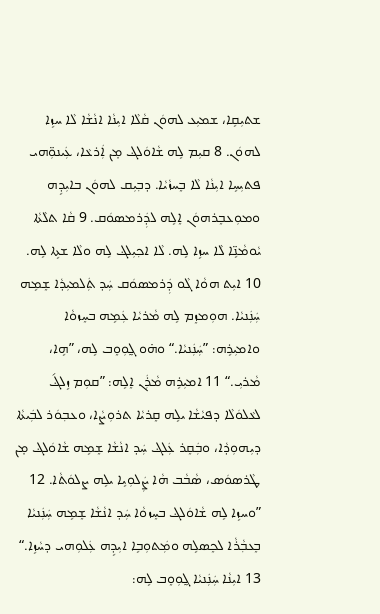ܫܬܝܼܩܹܐ، ܫܡܝܼܥ ܠܗܘܿܢ ܩܵܠܵܐ ܐܝܼܢܵܐ ܐܢܵܫܵܐ ܠܵܐ ܚܙܹܐ ܠܗܘܿܢ. 8 ܩܝܼܡ ܠܹܗ ܫܵܐܘܿܠܔ ܡ̣ܢ ܐܲܪܥܵܐ، ܥܲܝܢܘܼ̈ܗܝ ܦܬܝܼܚܹܐ ܐܝܼܢܵܐ ܠܵܐ ܒܸܚܙܵܝܵܐ. ܕܒ݂ܝܼܩ ܠܗܘܿܢ ܒܐܝܼܕܹܗ ܘܡܘܼܥܒܸܪܗܘܿܢ ܐܸܠܹܗ ܠܕܲܪܡܣܘܿܩ. 9 ܩܵܐ ܬܠܵܬܵܐ ܝܵܘܡܵܢܹ̈ܐ ܠܵܐ ܚܙܹܐ ܠܹܗ. ܠܵܐ ܐܟ݂ܝܼܠܔ ܠܹܗ ܘܠܵܐ ܫܬܹܐ ܠܹܗ.
10 ܐܝܼܬ ܗܘܵܐ ܓܵܘ ܕܲܪܡܣܘܿܩ ܚܲܕ ܬܲܠܡܝܼܕܵܐ ܫܸܡܹܗ ܚܲܢܲܢܝܵܐ. ܗܘܼܡܙܸܡ ܠܹܗ ܡܵܪܝܵܐ ܥܲܡܹܗ ܒܚܸܙܘܵܐ ܘܐܡܝܼܪܹܗ: ”ܚܲܢܲܢܝܵܐ.“ ܘܗ̇ܘ ܓ̰ܘܼܘܸܒ ܠܹܗ، ”ܗܹܐ، ܡܵܪܝܼ.“ 11 ܐܡܝܼܪܹܗ ܡܵܪܲܢ ܐܸܠܹܗ: ”ܩܘܼܡ ܙܹܠܔ݇ ܠܥܵܠܘܿܠܵܐ ܕܦܝܵܫܵܐ ܝܠܹܗ ܩܸܪܝܵܐ ܬܪܘܼܨܵܐ، ܘܥܒ݂ܘܿܪ ܠܒܲܝܬܵܐ ܕܝܼܗܘܼܕܵܐ، ܘܒܲܩܸܪ ܥܲܠܔ ܚܲܕ ܐܢܵܫܵܐ ܫܸܡܹܗ ܫܵܐܘܿܠܔ ܡ̣ܢ ܛܵܪܣܘܿܣ، ܣܵܒܵܒ ܗܵܐ ܨܲܠܘܼܝܹܐ ܝܠܹܗ ܨܠܘܿܬܵܐ. 12 ”ܘܚܙܹܐ ܠܹܗ ܫܵܐܘܿܠܔ ܒܚܸܙܘܵܐ ܚܲܕ ܐܢܵܫܵܐ ܫܸܡܹܗ ܚܲܢܲܢܝܵܐ ܒܸܥܒ݂ܵܪܵܐ ܠܟܸܣܠܹܗ ܘܡܲܬܘܼܒܹܐ ܐܝܼܕܹܗ ܥܲܠܘܼܗܝ ܕܚܵܙܹܐ.“ 13 ܐܝܼܢܵܐ ܚܲܢܲܢܝܵܐ ܓ̰ܘܼܘܸܒ ܠܹܗ: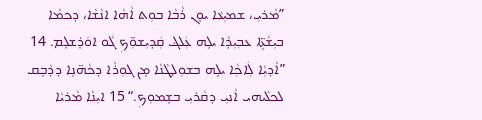”ܡܵܪܝܼ، ܫܡܝܼܥܵܐ ܝܘܸܢ ܪܵܒܵܐ ܒܘܼܬ ܐܵܗܵܐ ܐܢܵܫܵܐ، ܕܟܡܵܐ ܒܝܼܫܵܬܹ̈ܐ ܥܒ݂ܝܼܕܵܐ ܝܠܹܗ ܥܲܠܔ ܩܲܕܝܼܫܘܼ̈ܟ݂ ܓܵܘ ܐܘܿܪܸܫܠܸܡ. 14 ”ܐܵܕܝܼܵܐ ܠܲܐܟ݂ܵܐ ܝܠܹܗ ܒܫܘܼܠܛܵܢܵܐ ܡ̣ܢ ܓܘܼܪܵܐ ܕܟܵܗ̈ܢܹܐ ܕܕܵܒܹܩ ܠܟܠܵܝܗܝ ܐܵܢܝܼ ܕܩܵܪܝܼ ܒܫܸܡܘܼܟ݂.“ 15 ܐܝܼܢܵܐ ܡܵܪܝܵܐ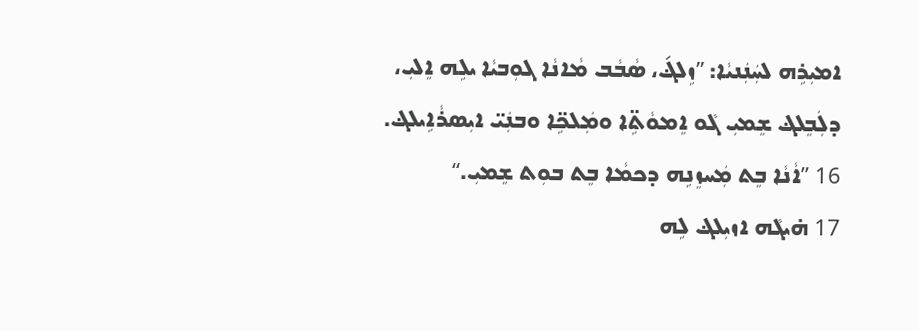ܐܡܝܼܪܹܗ ܠܚܲܢܲܢܝܵܐ: ”ܙܹܠܔ݇، ܣܵܒܵܒ ܡܵܐܢܵܐ ܓܘܼܒܝܵܐ ܝܠܹܗ ܐܸܠܝܼ، ܕܠܲܒܸܠܔ ܫܸܡܝܼ ܓܵܘ ܐܸܡܘܵܬܹ̈ܐ ܘܡܲܠܟܹ̈ܐ ܘܒܢܲܝ̈ ܐܝܼܣܪܵܐܹܝܠܔ. 16 ”ܐܵܢܵܐ ܒܸܬ ܡܲܚܙܸܢܹܗ ܕܟܡܵܐ ܒܸܬ ܒܘܼܬ ܫܸܡܝܼ.“
17 ܗ̇ܝܓܵܗ ܐܙܝܼܠܔ ܠܹܗ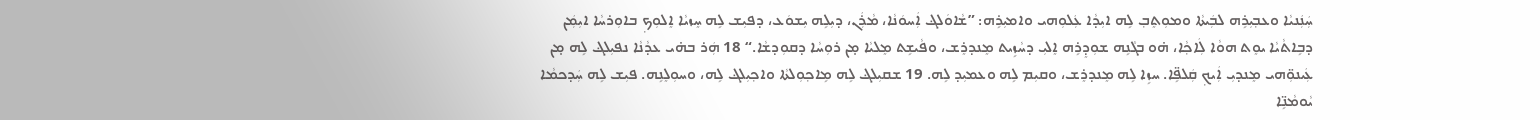ܚܲܢܲܢܝܵܐ ܘܥܒ݂ܝܼܪܹܗ ܠܒܲܝܬܵܐ ܘܡܘܼܬܸܒ݂ ܠܹܗ ܐܝܼܕܵܐ ܥܲܠܘܼܗܝ ܘܐܡܝܼܪܹܗ: ”ܫܵܐܘܿܠܔ ܐܲܚܘܿܢܵܐ، ܡܵܪܲܢ، ܕܝܼܠܹܗ ܝܼܫܘܿܥ، ܕܦܝܼܫ ܠܹܗ ܚܸܙܝܵܐ ܐܸܠܘܼܟ݂ ܒܐܘܼܪܚܵܐ ܐܝܼܡܲܢ ܕܒܹܐܬܵܝܵܐ ܝܘܸܬ ܗܘܵܐ ܠܲܐܟ݂ܵܐ، ܗ̇ܘ ܒܓܵܢܹܗ ܫܘܼܕܸܪܹܗ ܐܸܠܝܼ ܕܚܵܙܹܝܬ ܡܸܢܕܪܸܫ، ܘܦܵܝܫܹܬ ܡܸܠܝܵܐ ܡ̣ܢ ܪܘܼܚܵܐ ܕܩܘܼܕܫܵܐ.“ 18 ܗܲܪ ܒܗ̇ܝ ܥܕܵܢܵܐ ܢܦܝܼܠܔ ܠܹܗ ܡ̣ܢ ܥܲܝܢܘܼ̈ܗܝ ܡܸܢܕܝܼ ܐܲܝܟ݂ ܩܲܠܦܹ̈ܐ. ܚܙܹܐ ܠܹܗ ܡܸܢܕܪܸܫ، ܘܩܝܼܡ ܠܹܗ ܘܥܡܝܼܕ ܠܹܗ. 19 ܫܩܝܼܠܔ ܠܹܗ ܡܹܐܟ݂ܘܼܠܬܵܐ ܘܐܟ݂ܝܼܠܔ ܠܹܗ، ܘܚܘܼܠܸܢܹܗ. ܦܝܼܫ ܠܹܗ ܚܲܕܟܡܵܐ ܝܵܘܡܵܢܹ̈ܐ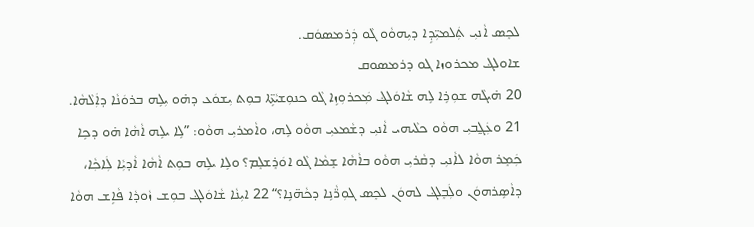ܠܟܸܣ ܐܵܢܝܼ ܬܲܠܡܝܼ̈ܕܹܐ ܕܝܼܗܘܵܘ ܓܵܘ ܕܲܪܡܣܘܿܩ.
ܫܐܘܠܔ ܡܟܪܘܙܐ ܓܘ ܕܪܡܣܘܩ
20 ܗ̇ܝܓܵܗ ܫܘܼܪܹܐ ܠܹܗ ܫܵܐܘܿܠܔ ܡܲܟܪܘܼܙܹܐ ܓܵܘ ܟܢܘܼܫܝܵܬܹ̈ܐ ܒܘܼܬ ܝܼܫܘܿܥ ܕܗ̇ܘ ܝܼܠܹܗ ܒܪܘܿܢܵܐ ܕܐܲܠܵܗܵܐ. 21 ܘܥܲܓ̰ܒܝܼ ܗܘܵܘ ܟܠܵܝܗܝ ܐܵܢܝܼ ܕܫܵܡܥܝܼ ܗܘܵܘ ܠܹܗ، ܘܐܵܡܪܝܼ ܗܘܵܘ: ”ܠܹܐ ܝܠܹܗ ܐܵܗܵܐ ܗ̇ܘ ܕܟܹܐ ܟܲܡܸܪ ܗܘܵܐ ܠܐܵܢܝܼ ܕܩܵܪܝܼ ܗܘܵܘ ܒܐܵܗܵܐ ܫܸܡܵܐ ܓܵܘ ܐܘܿܪܸܫܠܸܡ؟ ܘܠܹܐ ܝܠܹܗ ܒܘܼܬ ܐܵܗܵܐ ܐܵܕܝܼܵܐ ܠܲܐܟ݂ܵܐ، ܕܐܵܣܹܪܗܘܿܢ ܘܠܲܒܸܠܔ ܠܗܘܿܢ ܠܟܸܣ ܓܘܼܪ̈ܵܢܹܐ ܕܟܵܗ̈ܢܹܐ؟“ 22 ܐܝܼܢܵܐ ܫܵܐܘܿܠܔ ܒܘܼܫ ܙܵܘܕܵܐ ܦܵܐܹܫ ܗܘܵܐ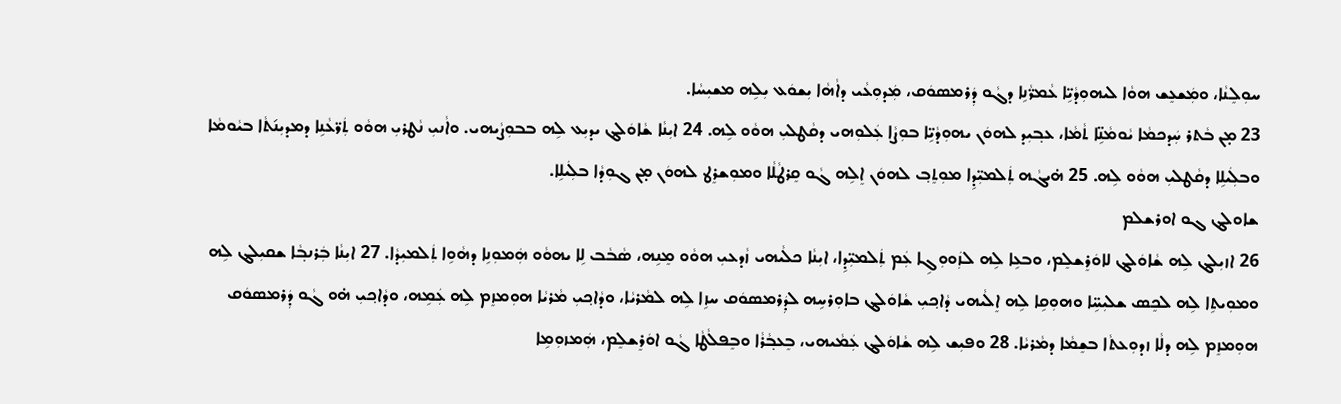ܚܘܼܠܸܢܵܐ، ܘܡܲܫܥܸܫ ܗܘܵܐ ܠܝܗܘܼܕܵܝܹ̈ܐ ܥܵܡܪ̈ܵܢܹܐ ܕܓܵܘ ܕܲܪܡܣܘܿܩ، ܡܲܕܘܼܥܵܝ ܕܐܵܗܵܐ ܝܼܫܘܿܥ ܝܼܠܹܗ ܡܫܝܼܚܵܐ.
23 ܡ̣ܢ ܒܵܬܪ ܚܲܕܟܡܵܐ ܝܵܘܡܵܢܹ̈ܐ ܬܵܡܵܐ، ܥܒ݂ܝܼܕ ܠܗܘܿܢ ܝܗܘܼܕܵܝܹ̈ܐ ܒܘܼܨܵܐ ܥܲܠܘܼܗܝ ܕܩܵܛܠܝܼ ܗܘܵܘ ܠܹܗ. 24 ܐܝܼܢܵܐ ܫܵܐܘܿܠܔ ܝܕܝܼܥ ܠܹܗ ܒܒܘܼܨܵܝܗܝ. ܘܐܵܢܝܼ ܢܵܛܪܝܼ ܗܘܵܘ ܬܲܪ̈ܥܵܢܹܐ ܕܡܕܝܼܢ݇ܬܵܐ ܒܝܵܘܡܵܐ ܘܒܠܲܝܠܹܐ ܕܩܵܛܠܝܼ ܗܘܵܘ ܠܹܗ. 25 ܗ̇ܝܓܵܗ ܬܲܠܡܝܼ̈ܕܹܐ ܡܘܼܬܸܒ݂ ܠܗܘܿܢ ܐܸܠܹܗ ܓܵܘ ܩܸܪܛܵܠܵܐ ܘܡܘܼܫܪܸܛ ܠܗܘܿܢ ܡ̣ܢ ܓܘܼܕܵܐ ܒܠܲܝܠܹܐ.
ܫܐܘܠܔ ܓܘ ܐܘܪܫܠܡ
26 ܐܙܝܼܠܔ ܠܹܗ ܫܵܐܘܿܠܔ ܠܐܘܿܪܸܫܠܸܡ، ܘܒܥܹܐ ܠܹܗ ܠܙܲܘܘܼܓܹܐ ܥܲܡ ܬܲܠܡܝܼ̈ܕܹܐ، ܐܝܼܢܵܐ ܟܠܵܝܗܝ ܙܵܕܥܝܼ ܗܘܵܘ ܡܸܢܹܗ، ܣܵܒܵܒ ܠܹܐ ܝܗܘܵܘ ܗܲܡܘܼܢܹܐ ܕܗܵܘܹܐ ܬܲܠܡܝܼܕܵܐ. 27 ܐܝܼܢܵܐ ܒܲܪܢܒ݂ܵܐ ܫܩܝܼܠܔ ܠܹܗ ܘܡܘܼܝܬܹܐ ܠܹܗ ܠܟܸܣ ܫܠܝܼܚܹ̈ܐ ܘܗܘܼܩܹܐ ܠܹܗ ܐܸܠܵܝܗܝ ܕܵܐܟ݂ܝܼ ܫܵܐܘܿܠܔ ܒܐܘܼܪܚܹܗ ܠܕܲܪܡܣܘܿܩ ܚܙܹܐ ܠܹܗ ܠܡܵܪܝܵܐ، ܘܕܵܐܟ݂ܝܼ ܡܵܪܝܵܐ ܗܘܼܡܙܸܡ ܠܹܗ ܥܲܡܹܗ، ܘܕܵܐܟ݂ܝܼ ܗ̇ܘ ܓܵܘ ܕܲܪܡܣܘܿܩ ܗܘܼܡܙܸܡ ܠܹܗ ܕܠܵܐ ܙܕܘܼܥܬܵܐ ܒܫܸܡܵܐ ܕܡܵܪܝܵܐ. 28 ܘܦܝܼܫ ܠܹܗ ܫܵܐܘܿܠܔ ܥܲܡܵܝܗܝ، ܒܸܥܒ݂ܵܪܵܐ ܘܒܸܦܠܵܛܵܐ ܓܵܘ ܐܘܿܪܸܫܠܸܡ، ܗܲܡܙܘܼܡܹܐ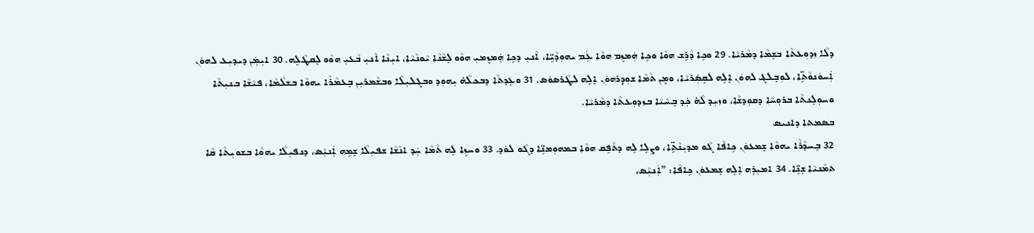ܕܠܵܐ ܙܕܘܼܥܬܵܐ ܒܫܸܡܵܐ ܕܡܵܪܝܵܐ. 29 ܘܟܹܐ ܕܵܪܹܫ ܗܘܵܐ ܘܟܹܐ ܗܲܡܙܸܡ ܗܘܵܐ ܥܲܡ ܝܗܘܼܕܵܝܹ̈ܐ، ܐܵܢܝܼ ܕܟܹܐ ܗܲܡܙܸܡܝܼ ܗܘܵܘ ܠܸܫܵܢܵܐ ܝܵܘܢܵܝܵܐ، ܐܝܼܢܵܐ ܐܵܢܝܼ ܒܵܥܝܼ ܗܘܵܘ ܠܸܩܛܵܠܹܗ. 30 ܐܝܼܡܲܢ ܕܝܕܝܼܥ ܠܗܘܿܢ ܐܲܚܘܿܢܘܵܬܹ̈ܐ، ܠܘܼܒܸܠܔ ܠܗܘܿܢ ܐܸܠܹܗ ܠܩܹܣܲܪܝܵܐ، ܘܡ̣ܢ ܬܵܡܵܐ ܫܘܼܕܸܪܗܘܿܢ ܐܸܠܹܗ ܠܛܵܪܣܘܿܣ. 31 ܘܥܹܕܬܵܐ ܕܒܟܠܵܗ̇ ܝܼܗܘܼܕ ܘܒܓܠܝܼܠܵܐ ܘܒܫܵܡܪܝܼܢ ܒܸܥܡܵܪܵܐ ܝܗܘܵܐ ܒܫܠܵܡܵܐ، ܦܝܵܫܵܐ ܒܢܝܼܬܵܐ ܘܚܘܼܠܸܢܬܵܐ ܒܪܘܼܚܵܐ ܕܩܘܼܕܫܵܐ، ܘܙܝܼܕ ܠܵܗ̇ ܟܲܕ ܒܸܚܵܝܵܐ ܒܙܕܘܼܥܬܵܐ ܕܡܵܪܝܵܐ.
ܒܣܡܬܐ ܕܐܢܝܣ
32 ܒܸܚܕܵܪܵܐ ܝܗܘܵܐ ܫܸܡܥܘܿܢ ܟܹܐܦܵܐ ܓܵܘ ܡܕܝܼܢܵܬܹ̈ܐ، ܘܨܠܹܐ ܠܹܗ ܕܬܵܦܹܩ ܗܘܵܐ ܒܡܗܘܼܡܢܹ̈ܐ ܕܓܵܘ ܠܘܿܕ. 33 ܘܚܙܹܐ ܠܹܗ ܬܵܡܵܐ ܚܲܕ ܐܢܵܫܵܐ ܫܦܝܼܠܵܐ ܫܸܡܹܗ ܐܲܢܝܼܵܣ، ܕܢܦܝܼܠܵܐ ܝܗܘܵܐ ܒܫܘܝܼܬܵܐ ܩܵܐ ܬܡܵܢܝܵܐ ܫܸܢܹ̈ܐ. 34 ܐܡܝܼܪܹܗ ܐܸܠܹܗ ܫܸܡܥܘܿܢ ܟܹܐܦܵܐ: ”ܐܲܢܝܼܵܣ،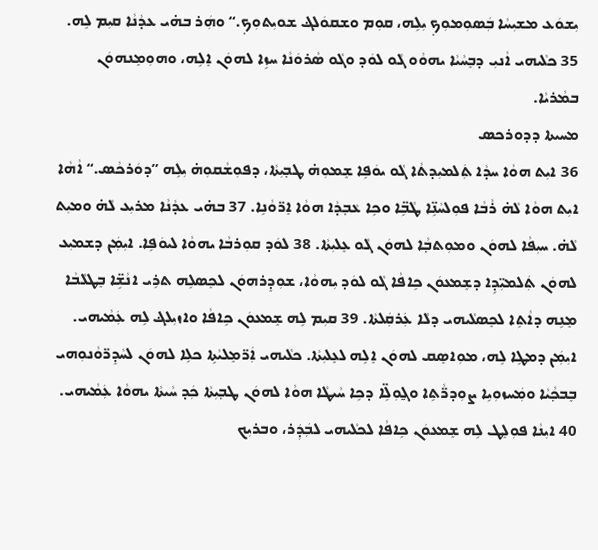ܝܼܫܘܿܥ ܡܫܝܼܚܵܐ ܒܲܣܘܼܡܘܼܟ݂ ܝܼܠܹܗ، ܩܘܼܡ ܘܫܩܘܿܠܔ ܫܘܝܼܬܘܼܟ݂.“ ܘܗܲܪ ܒܗ̇ܝ ܥܕܵܢܵܐ ܩܝܼܡ ܠܹܗ. 35 ܟܠܵܝܗܝ ܐܵܢܝܼ ܕܒܸܚܵܝܵܐ ܝܗܘܵܘ ܓܵܘ ܠܘܿܕ ܘܓܵܘ ܣܵܪܘܿܢܵܐ ܚܙܹܐ ܠܗܘܿܢ ܐܸܠܹܗ، ܘܗܘܼܡܸܢܗܘܿܢ ܒܡܵܪܝܵܐ.
ܡܚܝܬܐ ܕܕܘܪܟܣ
36 ܐܝܼܬ ܗܘܵܐ ܚܕܵܐ ܬܲܠܡܝܼܕܬܵܐ ܓܵܘ ܝܘܿܦܹܐ ܫܸܡܘܼܗ̇ ܛܒ݂ܝܼܬܵܐ، ܕܦܘܼܫܵܩܘܼܗ̇ ܝܼܠܹܗ ”ܕܘܿܪܟܵܣ.“ ܐܵܗܵܐ ܐܝܼܬ ܗܘܵܐ ܠܵܗ̇ ܪܵܒܵܐ ܦܘܼܠܚܵܢܹ̈ܐ ܛܵܒܹ̈ܐ ܘܟܹܐ ܥܵܒ݂ܕܵܐ ܗܘܵܐ ܐܸܪ̈ܘܵܢܹܐ. 37 ܒܗ̇ܝ ܥܕܵܢܵܐ ܡܪܝܼܥ ܠܵܗ̇ ܘܡܝܼܬ ܠܵܗ̇. ܚܝܼܦܵܐ ܠܗܘܿܢ ܘܡܘܼܬܒ݂ܵܐ ܠܗܘܿܢ ܓܵܘ ܥܸܠܝܼܬܵܐ. 38 ܠܘܿܕ ܩܘܼܪܒܵܐ ܝܗܘܵܐ ܠܝܘܿܦܹܐ. ܐܝܼܡܲܢ ܕܫܡܝܼܥ ܠܗܘܿܢ ܬܲܠܡܝܼ̈ܕܹܐ ܕܫܸܡܥܘܿܢ ܟܹܐܦܵܐ ܓܵܘ ܠܘܿܕ ܝܼܗܘܵܐ، ܫܘܼܕܸܪܗܘܿܢ ܠܟܸܣܠܹܗ ܬܪܹܝ ܐܢܵܫܹ̈ܐ ܒܸܛܠܵܒܵܐ ܡܸܢܹܗ ܕܐܵܬܹܐ ܠܟܸܣܠܵܝܗܝ ܕܠܵܐ ܥܲܪܩܲܠܬܵܐ. 39 ܩܝܼܡ ܠܹܗ ܫܸܡܥܘܿܢ ܟܹܐܦܵܐ ܘܐܙܝܼܠܔ ܠܹܗ ܥܲܡܵܝܗܝ. ܐܝܼܡܲܢ ܕܡܛܹܐ ܠܹܗ، ܡܘܼܐܣܸܩ ܠܗܘܿܢ ܐܸܠܹܗ ܠܥܸܠܝܼܬܵܐ. ܟܠܵܝܗܝ ܐܲܪ̈ܡܸܠܝܵܬܹܐ ܟܠܹܐ ܠܗܘܿܢ ܠܚܵܕܸܪ̈ܘܵܢܘܼܗܝ ܒܸܒܟ݂ܵܝܵܐ ܘܡܲܚܙܘܼܝܹܐ ܨܘܼܕܪ̈ܵܬܹܐ ܘܓ̰ܘܼܠܹ̈ܐ ܕܟܹܐ ܚܵܝܛܵܐ ܗܘܵܐ ܠܗܘܿܢ ܛܒ݂ܝܼܬܵܐ ܟܲܕ ܚܵܝܬܵܐ ܝܗܘܵܐ ܥܲܡܵܝܗܝ. 40 ܐܝܼܢܵܐ ܦܘܼܠܸܛ ܠܹܗ ܫܸܡܥܘܿܢ ܟܹܐܦܵܐ ܠܟܠܵܝܗܝ ܠܒܲܕܲܪ، ܘܒܪܝܼܟ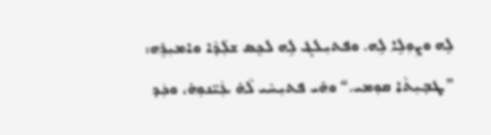ܠܹܗ ܘܨܘܼܠܹܐ ܠܹܗ. ܘܦܬܝܼܠܔ ܠܹܗ ܠܟܸܣ ܫܠܲܕܵܐ ܘܐܡܝܼܪܹܗ: ”ܛܒ݂ܝܼܬܵܐ ܩܘܼܡܝ.“ ܘܗ̇ܝ ܦܬܝܼܚܵܝ ܠܵܗ̇ ܥܲܝ̈ܢܘܼܗ̇، ܘܟܲܕ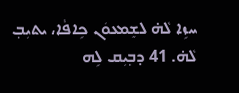ܚܙܹܐ ܠܵܗ̇ ܠܫܸܡܥܘܿܢ ܟܹܐܦܵܐ، ܝܬܝܼܒ݂ ܠܵܗ̇. 41 ܕܒ݂ܝܼܩ ܠܹܗ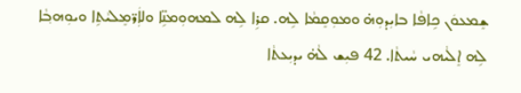ܫܸܡܥܘܿܢ ܟܹܐܦܵܐ ܒܐܝܼܕܘܼܗ̇ ܘܡܘܼܩܸܡܵܐ ܠܹܗ. ܩܪܹܐ ܠܹܗ ܠܡܗܘܼܡܢܹ̈ܐ ܘܠܐܲܪ̈ܡܸܠܝܵܬܹܐ ܘܝܘܼܗܒ݂ܵܐ ܠܹܗ ܐܸܠܵܝܗܝ ܚܵܝܬܵܐ. 42 ܦܝܼܫ ܠܵܗ̇ ܝܕܝܼܥܬܵܐ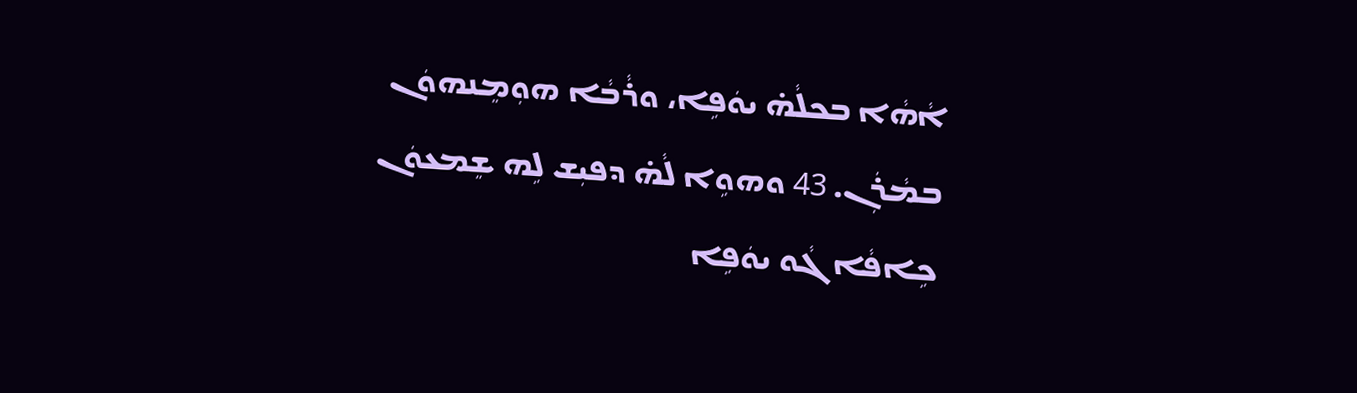ܐܵܗܵܐ ܒܟܠܵܗ̇ ܝܘܿܦܹܐ، ܘܪܵܒܵܐ ܗܘܼܡܸܢܗܘܿܢ ܒܡܵܪܲܢ. 43 ܘܗܘܹܐ ܠܵܗ̇ ܕܦܝܼܫ ܠܹܗ ܫܸܡܥܘܿܢ ܟܹܐܦܵܐ ܓܵܘ ܝܘܿܦܹܐ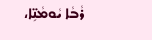ܪܵܒܵܐ ܝܵܘܡܵܢܹ̈ܐ،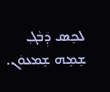ܠܟܸܣ ܕܲܒܵܓ݂ ܫܸܡܹܗ ܫܸܡܥܘܿܢ.